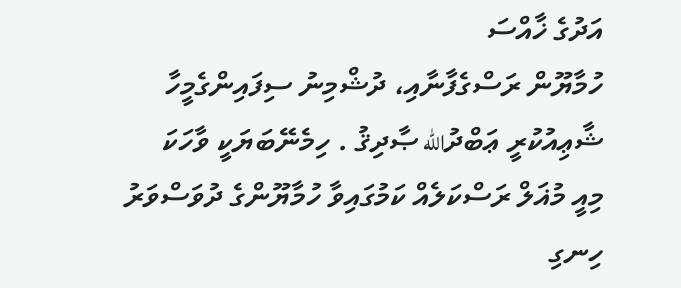އަދުގެ ޚާއްސަ
ހުމާޔޫން ރަސްގެފާނާއި، ދުޝްމިނު ސިފައިންގެމީހާ
ޝާޢިއުކުރީ ޢަބްދުالله ޞާދިޤު . ހިމެނޭބަޔަކީ ވާހަކަ
މިއީ މުޣަލް ރަސްކަލެއް ކަމުގައިވާ ހުމާޔޫންގެ ދުވަސްވަރު ހިނގި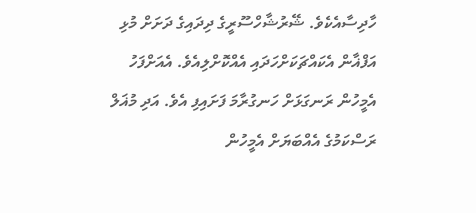ހާދިސާއެކެވެ. ޝޭރުޝާހްސޫރީގެ ދިދައިގެ ދަށަށް މުޅި އަފްޣާން އެކައްޗަކަށްހަދައި އެއްކޮށްލިއެވެ. އެއަށްފަހު އެމީހުން ރަނގަޅަށް ހަނގުރާމަ ފަށައިފި އެވެ. އަދި މުޣަލް ރަސްކަމުގެ އެއްބަޔަށް އެމީހުން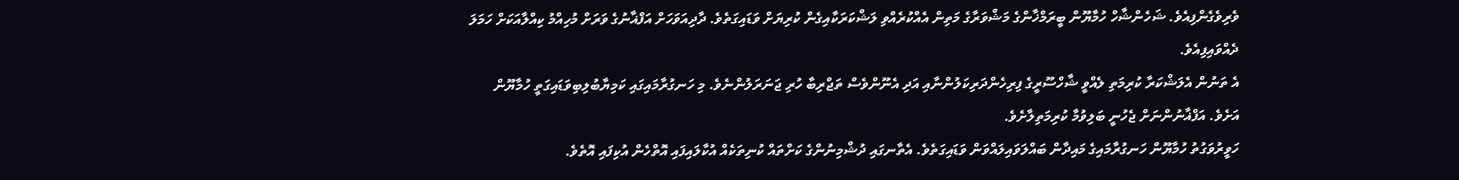ވެރިވެގެންފިއެވެ. ޝަހެންޝާހް ހުމާޔޫން ބީރަމްޚާންގެ މަޝްވަރާގެ މަތިން އެއްކުރެއްވި ލަޝްކަރަކާއިގެން ކުރިޔަށް ވަޑައިގަތެވެ. ދާދިއަވަހަށް އަފްޣާނުގެ ވަރަށް މުހިއްމު ކިއްލާއަކަށް ހަމަލަ ދެއްވައިފިއެވެ.
އެ ތަނުން އެލަޝްކަރާ ކުރިމަތި ލެއްވީ ޝާހްސޫރީގެ ފިރިހެންދަރިކަލުންނާއި އަދި އެނޫންވެސް ތަޖްރިބާ ހުރި ޖަނަރަލުންނެވެ. މި ހަނގުރާމައިގައި ކަމިޔާބުލިބިވަޑައިގަތީ ހުމާޔޫން އަށެވެ. އަފްޣާނުންނަށް ޖެހުނީ ބަލިވުމާ ކުރިމަތިލާށެވެ.
ހަވީރުވަގުތު ހުމާޔޫން ހަނގުރާމައިގެ މައިދާން ބައްލަވައިލައްވަން ވަޑައިގަތެވެ. އެތާނގައި ދުޝްމިނުންގެ ކަށްތައް ކުނިތަކެއް އުކާލައިފައި އޮތްހެން އުކިފައި އޮތެވެ.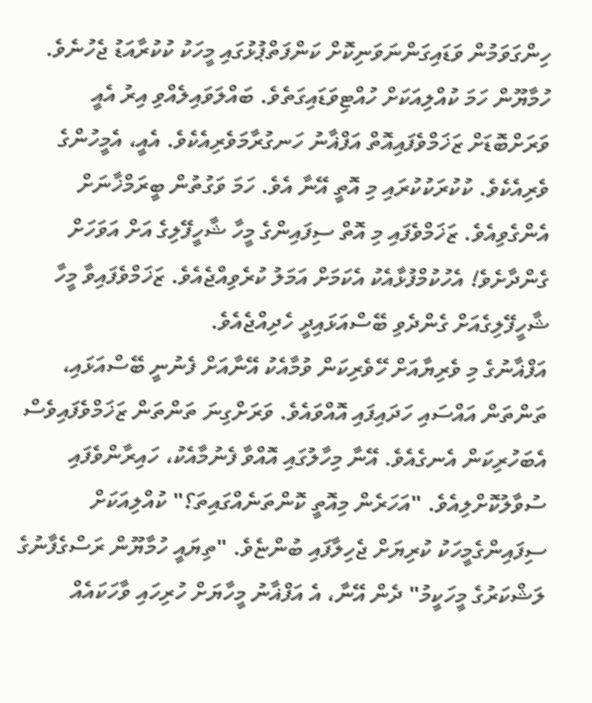ހިންގަވަމުން ވަޑައިގަންނަވަނިކޮށް ކަންފަތްޕުޅުގައި މީހަކު ކުކުރާއަޑު ޖެހުނެވެ.
ހުމާޔޫން ހަމަ ކުއްލިއަކަށް ހުއްޓިވަޑައިގަތެވެ. ބައްލަވައިލެއްވި އިރު އެއީ ވަރަށްބޮޑަށް ޒަޚަމްވެފައިއޮތް އަފްޣާނު ހަނގުރާމަވެރިއެކެވެ. އެއީ، އެމީހުންގެ ވެރިއެކެވެ. ކުކުރަކުކުރައި މި އޮތީ އޭނާ އެވެ. ހަމަ ވަގުތުން ބީރަމްޚާނަށް އެންގެވިއެވެ. ޒަޚަމްވެފައި މި އޮތް ސިފައިންގެ މީހާ ޝާހީފޭލިގެ އަށް އަވަހަށް ގެންދާށެވެ! އެހުކުމްފުޅާއެކު އެކަމަށް އަމަލު ކުރެވިއްޖެއެވެ. ޒަޚަމްވެފައިވާ މީހާ ޝާހީފޭލިގެއަށް ގެންދެވި ބޭސްއަޅައިދީ ހެދިއްޖެއެވެ.
އަފްޣާނުގެ މި ވެރިޔާއަށް ހޭވެރިކަން ވުމާއެކު އޭނާއަށް ފެނުނީ ބޭސްއަޅައި، ތަންތަން އައްސައި ހަދައިފައި އޮއްވައެވެ. ވަރަށްގިނަ ތަންތަން ޒަޚަމްވެފައިވެސް އެބަހުރިކަން އެނގެއެވެ. އޭނާ މިހާލުގައި އޮއްވާ ފެނުމާއެކު، ހައިރާންވެފައި ސުވާލުކޮށްލިއެވެ. "އަހަރެން މިއޮތީ ކޮންތަނެއްގައިތަ؟" ކުއްލިއަކަށް ސިފައިންގެމީހަކު ކުރިޔަށް ޖެހިލާފައި ބުންޏެވެ. "ތިޔައީ ހުމާޔޫން ރަސްގެފާނުގެ ލަޝްކަރުގެ މީހަކީމު" ދެން އޭނާ، އެ އަފްޣާނު މީހާޔަށް ހުރިހައި ވާހަކައެއް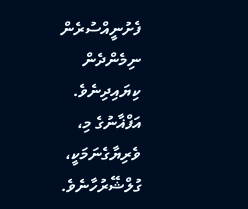ފެށުނީއްސުރެން ނިމެންދެން ކިޔައިދިނެވެ. އަފްޣާނުގެ މި، ވެރިޔާގެނަމަކީ، ގުލްޝޭރުހާނެވެ.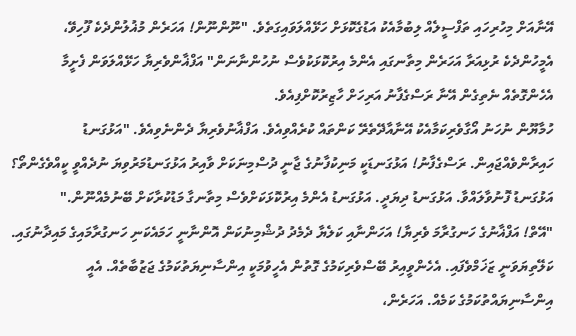އޭނާއަށް މިހުރިހައި ތަފްސީލެއް ލިބުމާއެކު އަޑުގެކޮޅަށް ހަޅޭއްލަވައިގަތެވެ. "ނޫންނޫން! އަހަރެން މުޣުލުންދެކެ ފޫހިވޭ، އެމީހުންދެކެ ރުޅިއަރާ އަހަރެން މިތާނގައި އެންމެ އިރުކޮޅަކުވެސް ނުހުންނާނަން" އަފްޣާންވެރިޔާ ހަޅޭއްލަވަން ފެށީމާ އެހެންގޮތެއް ނެތިގެން އޭނާ ރަސްގެފާނު އަރިހަށް ހާޒިރުކޮށްފިއެވެ.
ހުމާޔޫން ނުހަނު އޯގާވެރިކަމާއެކު އޭނާއާދޭތެރޭ ކަންތައް ކުރެއްވިއެވެ. އަފްޣާނުވެރިޔާ ދެންނެވިއެވެ. "އަޅުގަނޑު ހައިރާންވެއްޖައިން. ރަސްގެފާނު! އަޅުގަނޑަކީ މަނިކުފާނުގެ ޖާނީ ދުސްމިނަކަށް ވާއިރު އަޅުގަނޑުމަރުވިޔަ ނުދެއްވީ ކީއްވެގެންތޯ؟ އަޅުގަނޑު ފޮނުވާލައްވާ. އަޅުގަނޑު ދިޔަދީ. އަޅުގަނޑު އެންމެ އިރުކޮޅަކަށްވެސް މިތާނގާ މަޑުކުރާކަށް ބޭނުމެއްނޫން."
"އޭތް! އަފްޣާނުގެ ހަނގުރާމަ ވެރިޔާ! އަހަންނާއި ކަލެޔާ ދެމެދު ދުޝްމިނުކަން އޮންނާނީ ހަމައެކަނި ހަނގުރާމައިގެ މައިދާނުގައި. ކަލޭތިޔަވަނީ ޒަޚަމްވެފައި. އެހެންވީއިރު ބޭސްވެރިކަމުގެ ގޮތުން އެހީވުމަކީ އިންސާނިޔަތުކަމުގެ ޖަޒުބާތެއް. އެއީ އިންސާނިޔައްތުކަމުގެ ކަމެއް. އަހަރެން،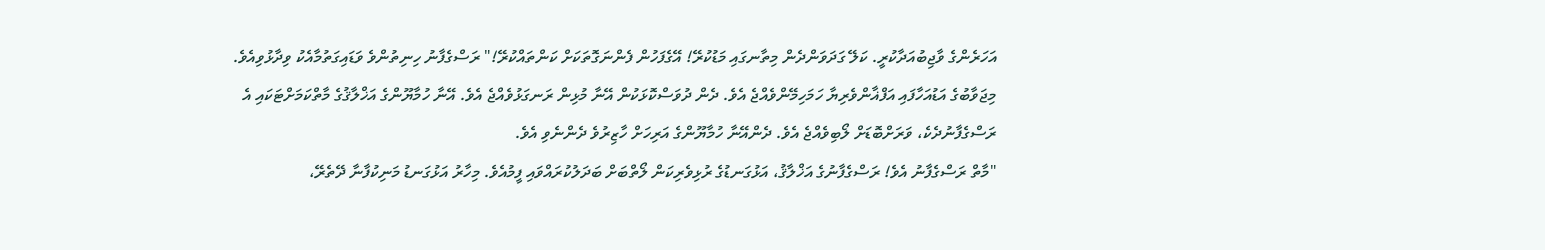އަހަރެންގެ ވާޖިބުއަދާކުރީ. ކަލޭ ގަދަވަންދެން މިތާނގައި މަޑުކުރޭ! އޭގެފަހުން ފެންނަގޮތަކަށް ކަންތައްކުރޭ!" ރަސްގެފާނު ހިނިތުންވެ ވަޑައިގަތުމާއެކު ވިދާޅުވިއެވެ.
މިޖަވާބުގެ އަޑުއަހާފައި އަފްޣާންވެރިޔާ ހަމަހިމޭންވެއްޖެ އެވެ. ދެން ދުވަސްކޮޅަކުން އޭނާ މުޅިން ރަނގަޅުވެއްޖެ އެވެ. އޭނާ ހުމާޔޫންގެ އަޚްލާޤުގެ މާތްކަމަށްޓަކައި އެ ރަސްގެފާނުދެކެ، ވަރަށްބޮޑަށް ލޯބިވެއްޖެ އެވެ. ދެންއޭނާ ހުމާޔޫންގެ އަރިހަށް ހާޒިރުވެ ދެންނެވި އެވެ.
"މާތް ރަސްގެފާނު އެވެ! ރަސްގެފާނުގެ އަޚްލާޤު، އަޅުގަނޑުގެ ރުޅިވެރިކަން ލޯތްބަށް ބަދަލުކުރައްވައި ފީމުއެވެ. މިހާރު އަޅުގަނޑު މަނިކުފާނާ ދޭތެރޭ،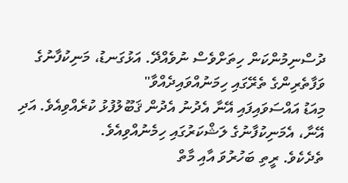ދުސްނިމުންކަން ހިތަށްވެސް ނުވެއްދޭ. އަޅުގަނޑު، މަނިކުފާނުގެ ވަފާތެރިންގެ ތެރޭގައި ހިމަނުއްވައިދެއްވާ"
މިއަޑު އައްސަވައިފައި އޭނާ އެދުނު އެދުން ޤަބޫލުފުޅު ކުރެއްވިއެވެ. އަދި އޭނާ، އެމަނިކުފާނުގެ ލަޝްކަރުގައި ހިމެނުއްވިއެވެ.
ތެދެކެވެ. ރީތި ބަހުރުވަ އާއި މާތް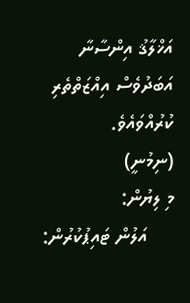އަޚްލާޤު އިންސާނާ އަބަދުވެސް އިއްޒަތްތެރި ކުރުއްވައެވެ.
(ނިމުނީ)
މި ލިޔުން:
     އަލުން ޓައިޕުކުރުން: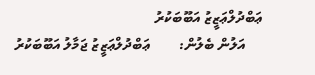ޢަބްދުލްޢަޒީޒު އަބޫބަކުރު
     އަލުން ބެލުން:        ޢަބްދުލްޢަޒީޒު ޖަމާލު އަބޫބަކުރު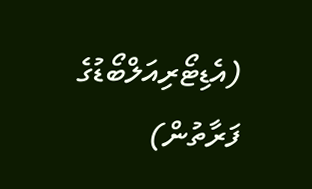(އެޑިޓޯރިއަލްބޯޑުގެ ފަރާތުން)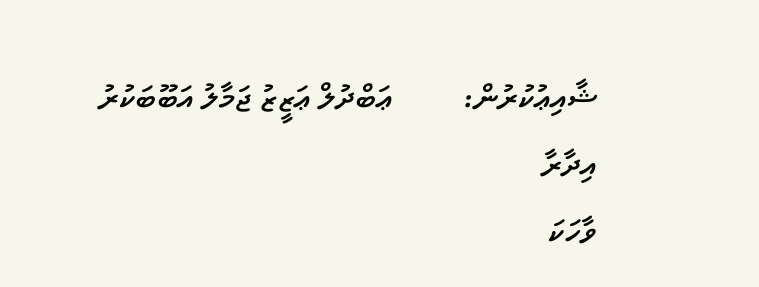ޝާއިޢުކުރުން:         ޢަބްދުލް ޢަޒީޒު ޖަމާލު އަބޫބަކުރު
އިދާރާ
ވާހަކަ